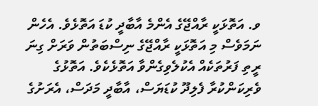ވ. އަތޮޅަކީ ރާއްޖޭގެ އެންމެ އާބާދީ ކުޑަ އަތޮޅެވެ. އެހެން ނަމަވެސް މި އަތޮޅަކީ ރާއްޖޭގެ ނިސްބަތުން ވަރަށް ގިނަ ރީތި ފަރުތަކެއް އެކުލެވިގެންވާ އަތޮޅެކެވެ. އަތޮޅުގެ ވެރިކަންކުރާ ފެލިދޫ ކުޑަޔަސް، އާބާދީ މަދަސް، އެރަށުގެ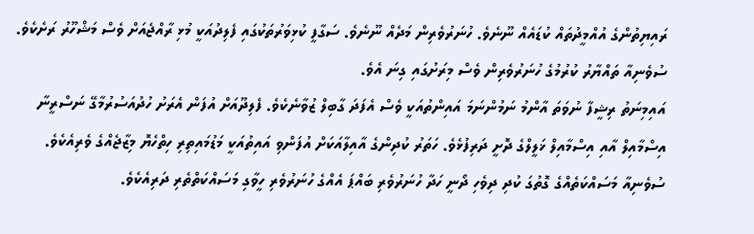ރައިޔިތުންގެ އުއްމީދުތައް ކުޑައެއް ނޫނެވެ. ހުނަރުވެރިން މަދެއް ނޫނެވެ. ސަގާފީ ކުޅިވަރުތަކުގައި ފެލިދުއަކީ މުޅި ރާއްޖެއަށް ވެސް މަޝްހޫރު ރަށެކެވެ. ސުވެނިއާ ތައްޔާރު ކުރުމުގެ ހުނަރުވެރިން ވެސް މިރަށުގައި ގިނަ އެވެ.
އައިމިނަތު ރިޝީފާ ނުވަތަ އާންމު ނަމުންނަމަ އައިންތުއަކީ ވެސް އެފަދަ ގާބިލް ޒުވާނެކެވެ. ފެލިދޫއަށް އުފަން އެރަށު ހުދުއަސުރުމާގޭ ނަސްރީނާ އިސްމާއިލް އާއި އިސްމާއިލް ޚަލީލްގެ ދޮށީ ދަރިފުޅެވެ. ހަތަރު ކުދިންގެ އާއިލާއަކަށް އުފަންވި އައިތުއަކީ މަޑުމައިތިރި ހިތްހެޔޮ މިޒާޖެއްގެ ވެރިއެކެވެ. ސުވެނިއާ މަސައްކަތެއްގެ ގޮތުގަ ކުދި ދިވެހި ދޯނީ ހަދާ ހުނަރުވެރި ބައްޕަ އެއްގެ ހުނަރުވެރި ހީވާގި މަސައްކަތްތެރި ދަރިއެކެވެ.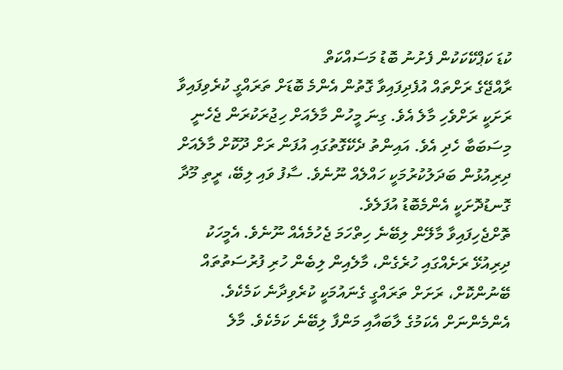ކުޑަ ކަޕްކޭކަކުން ފެށުނު ބޮޑު މަސައްކަތް
ރާއްޖޭގެ ރަށްތައް އުފެދިފައިވާ ގޮތުން އެންމެ ބޮޑަށް ތަރައްގީ ކުރެވިފައިވާ ރަށަކީ ރަށްވެހި މާލެ އެވެ. ގިނަ މީހުން މާލެއަށް ހިޖުރަކުރަން ޖެހެނީ މިސަބަބާ ހެދި އެވެ. އައިންތު ދެކޭގޮތުގައި އުފަން ރަށް ދޫކޮށް މާލެއަށް ދިރިއުޅުން ބަދަލުކުރުމަކީ ހައްލެއް ނޫނެވެ. ސާފު ވައި ލިބޭ، ރީތި މޫދާ ގޮނޑުދޮށަކީ އެންމެބޮޑު އުފަލެވެ.
ތޮށްޖެހިފައިވާ މާލޭން ލިބޭނެ ހިތްހަމަ ޖެހުމެއެއް ނޫނެވެ. އެމީހަކު ދިރިއުޅޭ ރަށެއްގައި ހުރެގެން، މާލެއިން ލިބެން ހުރި ފުރުސަތުތައް ބޭނުންކޮށް، ރަށަށް ތަރައްގީ ގެނައުމަކީ ކުރެވިދާނެ ކަމެކެވެ. އެންމެންނަށް އެކަމުގެ ލާބައާއި މަންފާ ލިބޭނެ ކަމެކެވެ. މާލެ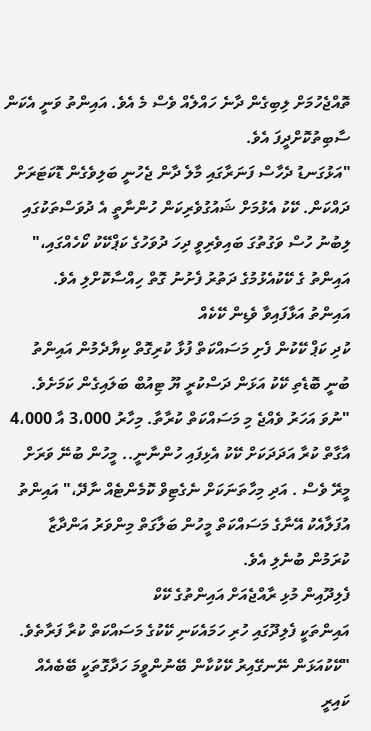ތޮއްޖެހުމަށް ލިބިގެން ދާނެ ހައްލެއް ވެސް މެ އެވެ. އައިންތު ވަނީ އެކަން ސާބިތުކޮށްދީފަ އެވެ.
"އަޅުގަނޑު ދެހާސް ފަނަރާގައި މާލެ ދާން ޖެހުނީ ބަލިވެގެން ޑޮކަޓަރަށް ދައްކަން. ކޭކު އެޅުމަށް ޝައުގުވެރިކަން ހުންނާތީ އެ ދުވަސްތަކުގައި ލިބުނު ހުސް ވަގުތުގަ ބައިވެރިވީ ދިހަ ދުވަހުގެ ކަޕްކޭކު ކޯހެއްގައި،" އައިންތު ގެ ކޭކުއެޅުމުގެ ދަތުރު ފެށުނު ގޮތް ހިއްސާކޮށްލި އެވެ.
އައިންތު އަޅާފައިވާ ވެޑިން ކޭކެއް
ކުދި ކަޕް ކޭކުން ފެށި މަސައްކަތް ފުޅާ ކުރިގޮތް ކިޔާދެމުން އައިންތު ބުނީ ބޮޑެތި ކޭކު އަޅަން ދަސްކުރީ ޔޫ ޓިއުބް ބަލައިގެން ކަމަށެވެ.
"ނުވަ އަހަރު ވެއްޖެ މި މަސައްކަތް ކުރާތާ. މިހާރު 3،000 އާ 4،000 އާގާތް ކުރާ އަދަދަކަށް ކޭކު އެޅިފައި ހުންނާނީ.. މީހުން ބުނޭ ވަރަށް މީރޭ ވެސް . އަދި މިހާތަނަކަށް ނެގެޓިވް ކޮމެންޓެއް ނާދޭ،" އައިންތު އުފަލާއެކު އޭނާގެ މަސައްކަތް މީހުން ބަލާގަތް މިންވަރު އަންދާޒާ ކުރަމުން ބުނެލި އެވެ.
ފެލިދޫއިން މުޅި ރާއްޖެއަށް އައިންތުގެ ކޭކް
އައިންތަކީ ފެލިދޫގައި ހުރި ހަމައެކަނި ކޭކުގެ މަސައްކަތް ކުރާ ފަރާތެވެ.
"ކޭކުއަޅަން ނޭނގޭއިރު ކޭކުކާން ބޭނުންވީމަ ހަދާގޮތަކީ ބޭބެއެއް ކައިރީ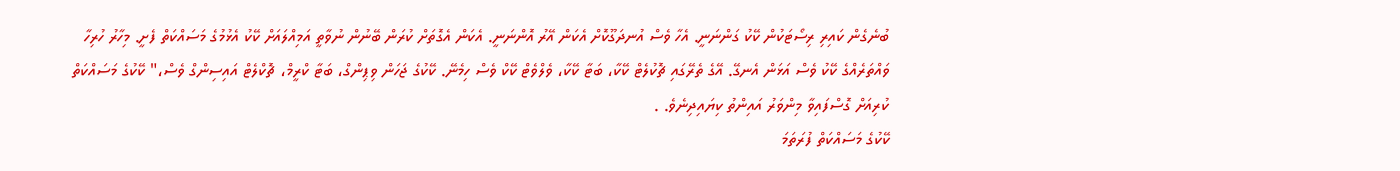ބުނެގެން ކައިރި ރިސޯޓަކުން ކޭކު ގަންނަނީ. އެހާ ވެސް އުނދަގޫކޮށް އެކަން އޭރު އޮންނަނީ. އެކަން އެގޮތަށް ކުރަން ބޭނުން ނުވާތީ އަމިއްލައަށް ކޭކު އެޅުމުގެ މަސައްކަތް ފެށީ. މިހާރު ހުރިހާ ވައްތަރެއްގެ ކޭކު ވެސް އަޅަން އެނގޭ. އޭގެ ތެރޭގައި ޗޮކުލެޓް ކޭކާ، ބަޓާ ކޭކާ، ވެލްވެޓް ކޭކް ވެސް ހިމެނޭ. ކޭކުގެ ޖަހަން ވިޕިންގް، ބަޓާ ކްރީމް، ޗޮކްލެޓް އައިސިންގް ވެސް،" ކޭކުގެ މަސައްކަތް ކުރިއަށް ގޮސްފައިވާ މިންވަރު އައިންތު ކިޔައިދިނެވެ. .
ކޭކުގެ މަސައްކަތް ފުރަތަމަ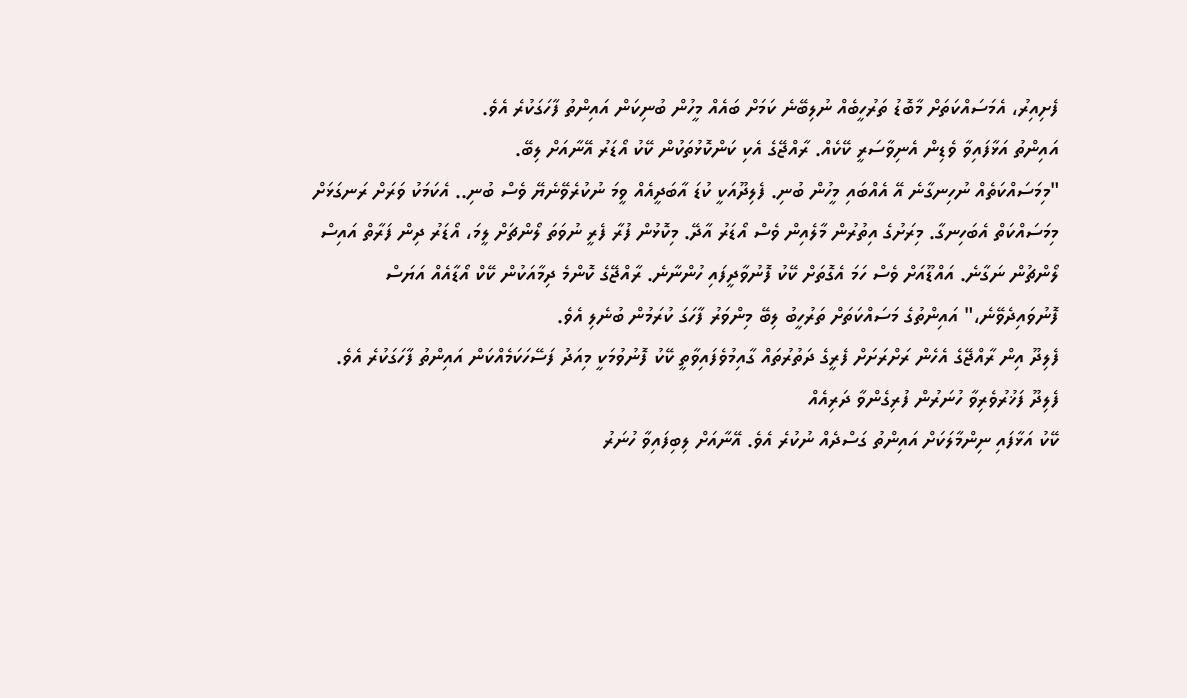ފެށިއިރު، އެމަސައްކަތަށް މާބޮޑު ތަރުހީބެއް ނުލިބޭނެ ކަމަށް ބައެއް މީހުން ބުނިކަން އައިންތު ފާހަގަކުރެ އެވެ.
އައިންތު އަޅާފައިވާ ވެޑިން އެނިވާސަރީ ކޭކެއް. ރާއްޖޭގެ އެކި ކަންކޮޅުތަކުން ކޭކު އޯޑަރު އޭނާއަށް ލިބޭ.
"މިމަސައްކަތެއް ނުހިނގާނެ އޭ އެއްބައި މީހުން ބުނި. ފެލިދޫއަކީ ކުޑަ އާބަދީއެއް ވީމަ ނުކުރެވޭނެޔޭ ވެސް ބުނި.. އެކަމަކު ވަރަށް ރަނގަޅަށް މިމަސައްކަތް އެބަހިނގާ. މިރަށުގެ އިތުރުން މާލެއިން ވެސް އޯޑަރު އާދޭ. މިކޮޅުން ފުރާ ފެރީ ނުވަތަ ލޯންޗަށް ލީމަ، އޯޑަރު ދިން ފަރާތް އައިސް ލޯންޗުން ނަގާނެ. އައްޑޫއަށް ވެސް ހަމަ އެގޮތަށް ކޭކު ފޮނުވާދީފައި ހުންނާނެ. ރާއްޖޭގެ ކޮންމެ ދިމާއަކުން ކޭކް އޯޑާއެއް އަޔަސް ފޮނުވައިދެވޭނެ،" އައިންތުގެ މަސައްކަތަށް ތަރުހީބު ލިބޭ މިންވަރު ފާހަގަ ކުރަމުން ބުނެލި އެވެ.
ފެލިދޫ އިން ރާއްޖޭގެ އެހެން ރަށްރަށަށް ފެރީގެ ދަތުރުތައް ގާއިމުވެފައިވާތީ ކޭކު ފޮނުވުމަކީ މިއަދު ފަސޭހަކަމެއްކަން އައިންތު ފާހަގަކުރެ އެވެ.
ފެލިދޫ ފަޚުރުވެރިވާ ހުނަރުން ފުރިގެންވާ ދަރިއެއް
ކޭކު އަޅާފައި ނިންމާލަކަށް އައިންތު ގަސްދެއް ނުކުރެ އެވެ. އޭނާއަށް ލިބިފައިވާ ހުނަރު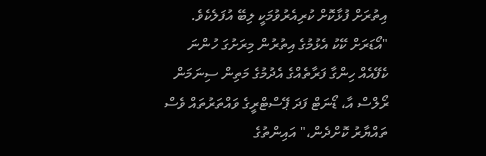އިތުރަށް ފުޅާކޮށް ކުރިއެރުވުމަކީ ލިބޭ އުފަލެކެވެ.
"އޯޑަރަށް ކޭކު އެޅުމުގެ އިތުރުން މިރަށުގަ ހުންނަ ކެފޭއެއް ހިންގާ ފަރާތެއްގެ އެދުމުގެ މަތިން ސިނަމަން ރޯލްސް އާ، ޑޯނަޓް ފަދަ ޕޭސްޓްރީގެ ވައްތަރުތައް ވެސް ތައްޔާރު ކޮށްދެން،" އައިންތުގެ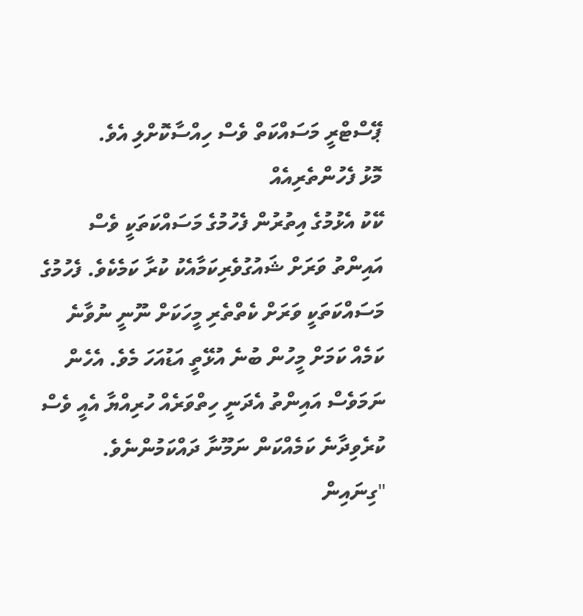ޕޭސްޓްރީ މަސައްކަތް ވެސް ހިއްސާކޮށްލި އެވެ.
މޮޅު ފެހުންތެރިއެއް
ކޭކު އެޅުމުގެ އިތުރުން ފެހުމުގެ މަސައްކަތަކީ ވެސް އައިންތު ވަރަށް ޝައުގުވެރިކަމާއެކު ކުރާ ކަމެކެވެ. ފެހުމުގެ މަސައްކަތަކީ ވަރަށް ކެތްތެރި މީހަކަށް ނޫނީ ނުވާނެ ކަމެއް ކަމަށް މީހުން ބުނެ އުޅޭތީ އަޑުއަހަ މެވެ. އެހެން ނަމަވެސް އައިންތު އެދަނީ ހިތްވަރެއް ހުރިއްޔާ އެއީ ވެސް ކުރެވިދާނެ ކަމެއްކަން ނަމޫނާ ދައްކަމުންނެވެ.
"ގިނައިން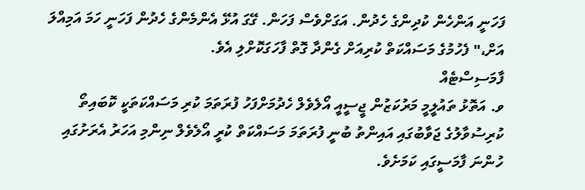ފަހަނީ އަންހެން ކުދިންގެ ހެދުން. އަގަށްވެސް ފަހަން. ގޭގަ އުޅޭ އެންމެންގެ ހެދުން ފަހަނީ ހަމަ އަމިއްލަ އަށް،" ފެހުމުގެ މަސައްކަތް ކުރިއަށް ގެންދާ ގޮތް ފާހަގަކޮށްލި އެވެ.
ފާމަސިސްޓެއް
ވ. އަތޮޅު ތައުލީމީ މަރުކަޒުން ޖީސީއީ އޯލެވެލް ހެދުމަށްފަހު ފުރަތަމަ ކުރި މަސައްކަތަކީ ކޮބައިތޯ ކުރިސުވާލުގެ ޖަވާބުގައި އައިންތު ބުނީ ފުރަތަމަ މަސައްކަތް ކުރީ އޯލެވެލް ނިންމި އަހަރު އެރަށުގައި ހުންނަ ފާމަސީގައި ކަމަށެވެ.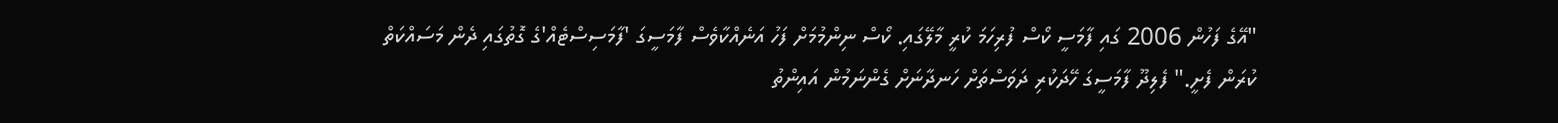"އޭގެ ފަހުން 2006 ގައި ފާމަސީ ކޯސް ފުރިހަމަ ކުރީ މާލޭގައި. ކޯސް ނިންމުމަށް ފަހު އަނެއްކާވެސް ފާމަސީގަ 'ފާމަސިސްޓެއް'ގެ ގޮތުގައި ދެން މަސައްކަތް ކުރަން ފެށީ." ފެލިދޫ ފާމަސީގަ ހޭދަކުރި ދަވަސްތަށް ހަނދާނަށް ގެންނަމުން އައިންތު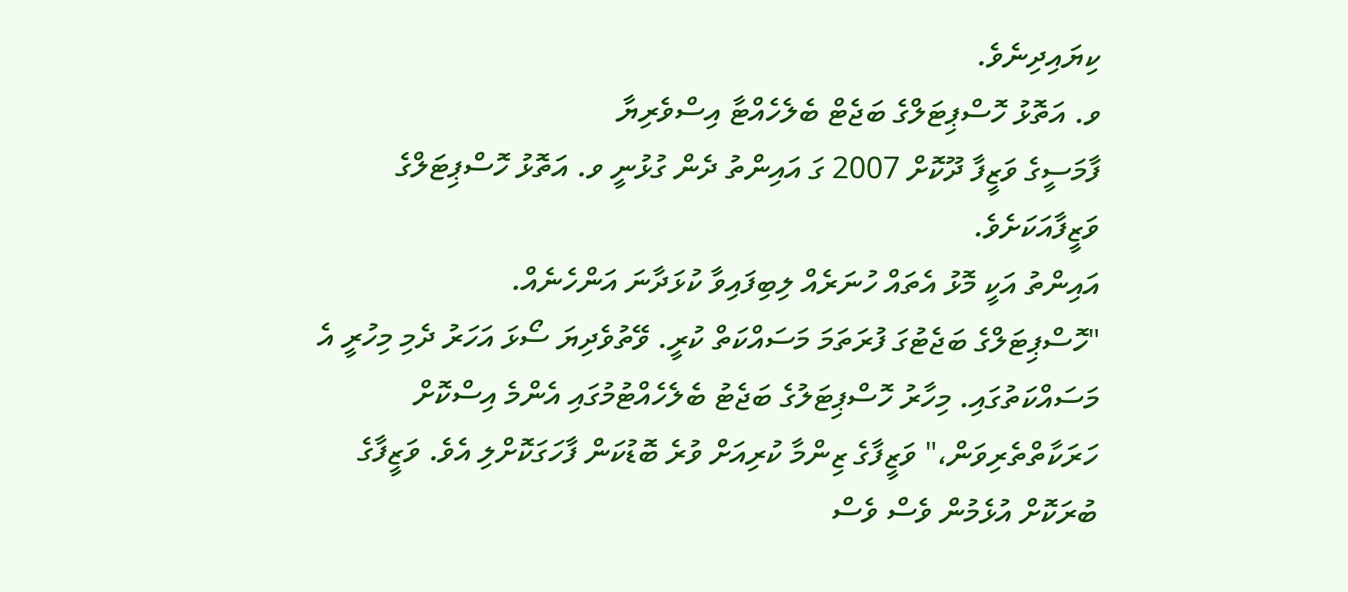ކިޔައިދިނެވެ.
ވ. އަތޮޅު ހޮސްޕިޓަލްގެ ބަޖެޓް ބެލެހެއްޓާ އިސްވެރިޔާ
ފާމަސީގެ ވަޒީފާ ދޫކޮށް 2007 ގަ އައިންތު ދެން ގުޅުނީ ވ. އަތޮޅު ހޮސްޕިޓަލްގެ ވަޒީފާއަކަށެވެ.
އައިންތު އަކީ މޮޅު އެތައް ހުނަރެއް ލިބިފައިވާ ކުޅަދާނަ އަންހެނެއް.
"ހޮސްޕިޓަލްގެ ބަޖެޓުގަ ފުރަތަމަ މަސައްކަތް ކުރީ. ވޭތުވެދިޔަ ސޯޅަ އަހަރު ދެމި މިހުރީ އެ މަސައްކަތުގައި. މިހާރު ހޮސްޕިޓަލުގެ ބަޖެޓު ބެލެހެއްޓުމުގައި އެންމެ އިސްކޮށް ހަރަކާތްތެރިވަން،" ވަޒީފާގެ ޒިންމާ ކުރިއަށް ވުރެ ބޮޑުކަން ފާހަގަކޮށްލި އެވެ. ވަޒީފާގެ ބުރަކޮށް އުޅެމުން ވެސް ވެސް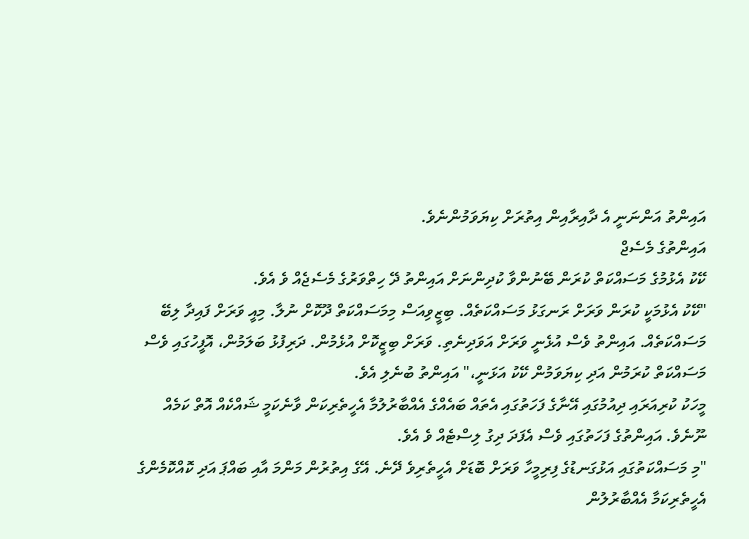އައިންތު އަންނަނީ އެ ދާއިރާއިން އިތުރަށް ކިޔަވަމުންނެވެ.
އައިންތުގެ މެސެޖް
ކޭކު އެޅުމުގެ މަސައްކަތް ކުރަން ބޭނުންވާ ކުދިންނަށް އައިންތު ދޭ ހިތްވަރުގެ މެސެޖެއް ވެ އެވެ.
"ކޭކު އެޅުމަކީ ކުރަން ވަރަށް ރަނގަޅު މަސައްކަތެއް. ބިޒީވިއަސް މިމަސައްކަތް ދޫކޮށް ނުލާ. މިއީ ވަރަށް ފައިދާ ލިބޭ މަސައްކަތެއް. އައިންތު ވެސް އުޅެނީ ވަރަށް އަވަދިނެތި. ވަރަށް ބިޒީކޮށް އުޅެމުން. ދަރިފުޅު ބަލަމުން، އޮފީހުގައި ވެސް މަސައްކަތް ކުރަމުން އަދި ކިޔަވަމުން ކޭކު އަޅަނީ،" އައިންތު ބުނެލި އެވެ.
މީހަކު ކުރިއަރައި ދިއުމުގައި އޭނާގެ ފަހަތުގައި އެތައް ބައެއްގެ އެއްބާރުލުމާ އެހީތެރިކަން ވާނެކަމީ ޝައްކެއް އޮތް ކަމެއް ނޫނެވެ. އައިންތުގެ ފަހަތުގައި ވެސް އެފަދަ ދިގު ލިސްޓެއް ވެ އެވެ.
"މި މަސައްކަތުގައި އަޅުގަނޑުގެ ފިރިމީހާ ވަރަށް ބޮޑަށް އެހީތެރިވެ ދޭނެ. އޭގެ އިތުރުން މަންމަ އާއި ބައްޕަ އަދި ކޮއްކޮމެންގެ އެހީތެރިކަމާ އެއްބާރުލުން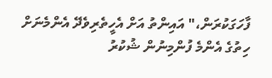ފާހަގަކުރަން،" އައިންތު އަށް އެހީތެރިވެދޭ އެންމެނަށް ހިތުގެ އެންމެ ފުންމިނުން ޝުކުރު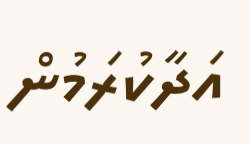އަދާކުރަމުން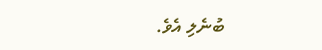ބުނެލި އެވެ.